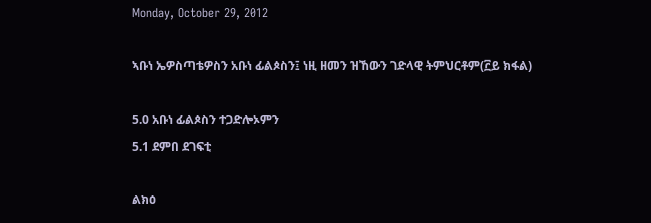Monday, October 29, 2012

ኣቡነ ኤዎስጣቴዎስን አቡነ ፊልጶስን፤ ነዚ ዘመን ዝኸውን ገድላዊ ትምህርቶም(፫ይ ክፋል)

5.0 አቡነ ፊልጶስን ተጋድሎኦምን
5.1 ደምበ ደገፍቲ

ልክዕ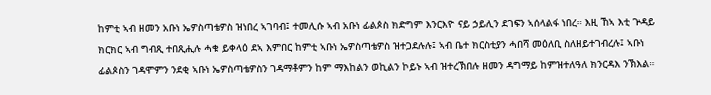ከምቲ ኣብ ዘመን አቡነ ኤዎስጣቴዎስ ዝነበረ ኣገባብ፤ ተመሊሱ ኣብ አቡነ ፊልጶስ ክድግም እንርእዮ ናይ ኃይሊን ደገፍን ኣሰላልፋ ነበረ። እዚ ኸኣ እቲ ጕዳይ ክርክር ኣብ ግብጺ ተበጺሒሉ ሓቁ ይቀላዕ ደኣ እምበር ከምቲ ኣቡነ ኤዎስጣቴዎስ ዝተጋደሉሉ፤ ኣብ ቤተ ክርስቲያን ሓበሻ መዕለቢ ስለዘይተገብረሉ፤ ኣቡነ ፊልጶስን ገዳሞምን ንደቂ ኣቡነ ኤዎስጣቴዎስን ገዳማቶምን ከም ማእከልን ወኪልን ኮይኑ ኣብ ዝተረኽበሉ ዘመን ዳግማይ ከምዝተለዓለ ክንርዳእ ንኽእል።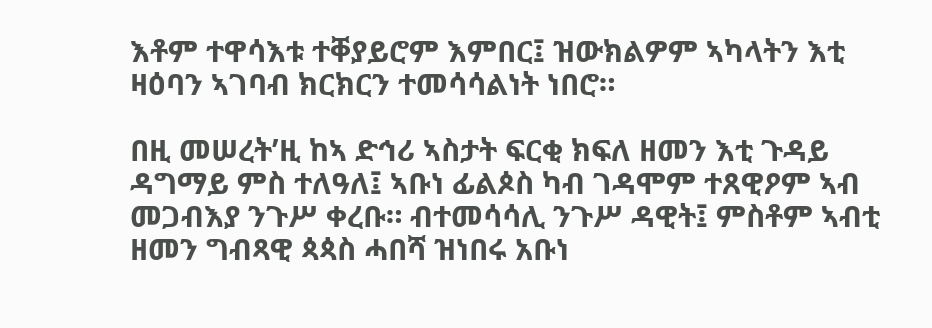እቶም ተዋሳእቱ ተቐያይሮም እምበር፤ ዝውክልዎም ኣካላትን እቲ ዛዕባን ኣገባብ ክርክርን ተመሳሳልነት ነበሮ።

በዚ መሠረት’ዚ ከኣ ድኅሪ ኣስታት ፍርቂ ክፍለ ዘመን እቲ ጉዳይ ዳግማይ ምስ ተለዓለ፤ ኣቡነ ፊልጶስ ካብ ገዳሞም ተጸዊዖም ኣብ መጋብእያ ንጉሥ ቀረቡ። ብተመሳሳሊ ንጉሥ ዳዊት፤ ምስቶም ኣብቲ ዘመን ግብጻዊ ጳጳስ ሓበሻ ዝነበሩ አቡነ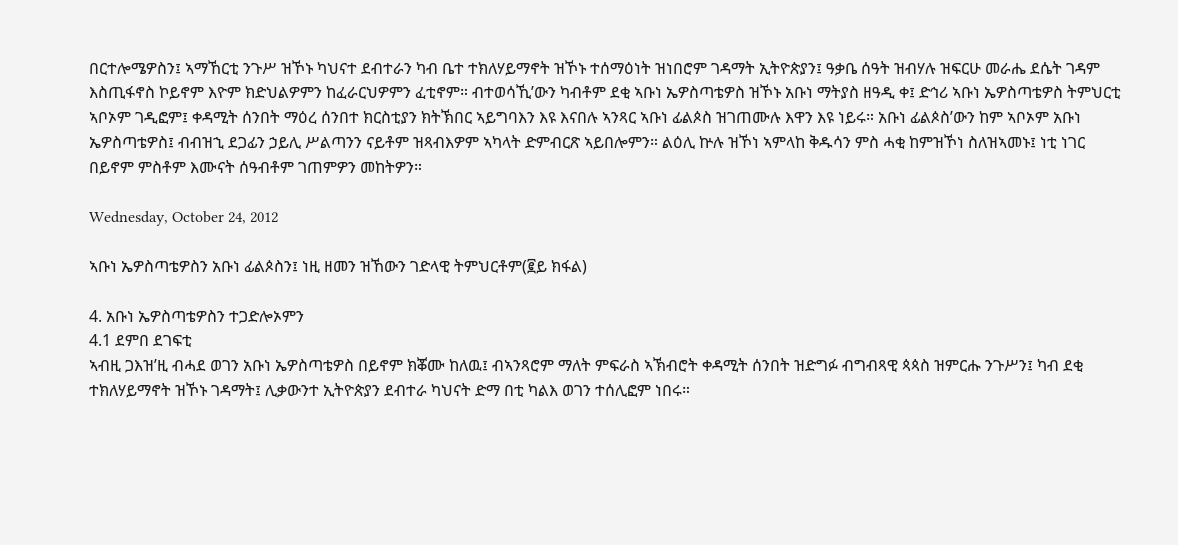በርተሎሜዎስን፤ ኣማኸርቲ ንጉሥ ዝኾኑ ካህናተ ደብተራን ካብ ቤተ ተክለሃይማኖት ዝኾኑ ተሰማዕነት ዝነበሮም ገዳማት ኢትዮጵያን፤ ዓቃቤ ሰዓት ዝብሃሉ ዝፍርሁ መራሔ ደሴት ገዳም እስጢፋኖስ ኮይኖም እዮም ክድህልዎምን ከፈራርህዎምን ፈቲኖም። ብተወሳኺ’ውን ካብቶም ደቂ ኣቡነ ኤዎስጣቴዎስ ዝኾኑ አቡነ ማትያስ ዘዓዲ ቀ፤ ድኅሪ ኣቡነ ኤዎስጣቴዎስ ትምህርቲ ኣቦኦም ገዲፎም፤ ቀዳሚት ሰንበት ማዕረ ሰንበተ ክርስቲያን ክትኽበር ኣይግባእን እዩ እናበሉ ኣንጻር ኣቡነ ፊልጶስ ዝገጠሙሉ እዋን እዩ ነይሩ። አቡነ ፊልጶስ’ውን ከም ኣቦኦም አቡነ ኤዎስጣቴዎስ፤ ብብዝኂ ደጋፊን ኃይሊ ሥልጣንን ናይቶም ዝጻብእዎም ኣካላት ድምብርጽ ኣይበሎምን። ልዕሊ ኵሉ ዝኾነ ኣምላከ ቅዱሳን ምስ ሓቂ ከምዝኾነ ስለዝኣመኑ፤ ነቲ ነገር በይኖም ምስቶም እሙናት ሰዓብቶም ገጠምዎን መከትዎን።

Wednesday, October 24, 2012

ኣቡነ ኤዎስጣቴዎስን አቡነ ፊልጶስን፤ ነዚ ዘመን ዝኸውን ገድላዊ ትምህርቶም(፪ይ ክፋል)

4. አቡነ ኤዎስጣቴዎስን ተጋድሎኦምን
4.1 ደምበ ደገፍቲ
ኣብዚ ጋእዝ’ዚ ብሓደ ወገን አቡነ ኤዎስጣቴዎስ በይኖም ክቖሙ ከለዉ፤ ብኣንጻሮም ማለት ምፍራስ ኣኽብሮት ቀዳሚት ሰንበት ዝድግፉ ብግብጻዊ ጳጳስ ዝምርሑ ንጉሥን፤ ካብ ደቂ ተክለሃይማኖት ዝኾኑ ገዳማት፤ ሊቃውንተ ኢትዮጵያን ደብተራ ካህናት ድማ በቲ ካልእ ወገን ተሰሊፎም ነበሩ።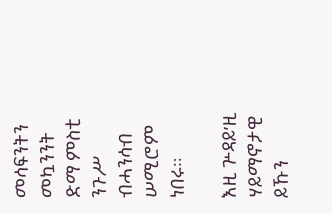መሳፍንትን መኳንንት ድማ ምስቲ ንጉሥ ብሓንሳብ ሠሚሮም ነበሩ።

እዚ ጕዳይ’ዚ ሃይማኖታዊ ይኹን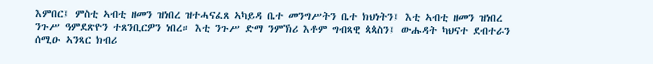እምበር፤ ምስቲ ኣብቲ ዘመን ዝነበረ ዝተሓናፈጸ ኣካይዳ ቤተ መንግሥትን ቤተ ክህነትን፤ እቲ ኣብቲ ዘመን ዝነበረ ንጉሥ ዓምደጽዮን ተጸንቢርዎን ነበረ። እቲ ንጉሥ ድማ ንምኽሪ እቶም ግብጻዊ ጳጳስን፤ ውሑዳት ካህናተ ደብተራን ሰሚዑ ኣንጻር ክብሪ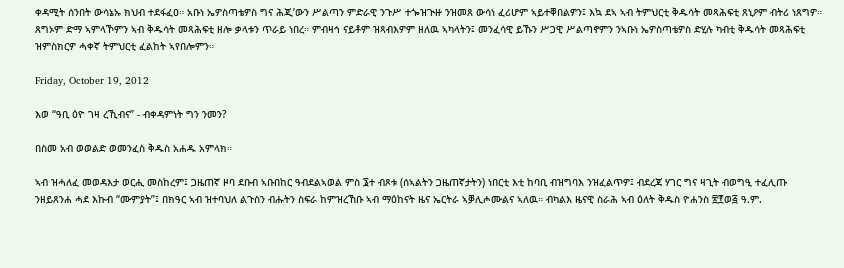ቀዳሚት ሰንበት ውሳኔኡ ክህብ ተደፋፈዐ። አቡነ ኤዎስጣቴዎስ ግና ሕጂ’ውን ሥልጣን ምድራዊ ንጉሥ ተጐዝጒዙ ንዝመጸ ውሳነ ፈሪሆም ኣይተቐበልዎን፤ እኳ ደኣ ኣብ ትምህርቲ ቅዱሳት መጻሕፍቲ ጸኒዖም ብትሪ ነጸግዎ። ጸግኦም ድማ ኣምላኾምን ኣብ ቅዱሳት መጻሕፍቲ ዘሎ ቃላቱን ጥራይ ነበረ። ምብዛኅ ናይቶም ዝጻብእዎም ዘለዉ ኣካላትን፤ መንፈሳዊ ይኹን ሥጋዊ ሥልጣኖምን ንኣቡነ ኤዎስጣቴዎስ ድሂሉ ካብቲ ቅዱሳት መጻሕፍቲ ዝምስክርዎ ሓቀኛ ትምህርቲ ፈልከት ኣየበሎምን።

Friday, October 19, 2012

እወ “ዓቢ ዕዮ ገዛ ረኺብና” - ብቀዳምነት ግን ንመን?

በስመ አብ ወወልድ ወመንፈስ ቅዱስ አሐዱ አምላክ።

ኣብ ዝሓለፈ መወዳእታ ወርሒ መስከረም፤ ጋዜጠኛ ዞባ ደቡብ ኣቡበከር ዓብደልኣወል ምስ ፮ተ ብጾቱ (ሰኣልትን ጋዜጠኛታትን) ነበርቲ እቲ ከባቢ ብዝግባእ ንዝፈልጥዎ፤ ብደረጃ ሃገር ግና ዛጊት ብወግዒ ተፈሊጡ ንዘይጸንሐ ሓደ እኩብ “ሙምያት”፤ በክዓር ኣብ ዝተባህለ ልጉስን ብሑትን ስፍራ ከምዝረኸቡ ኣብ ማዕከናት ዜና ኤርትራ ኣቓሊሖሙልና ኣለዉ። ብካልእ ዜናዊ ስራሕ ኣብ ዕለት ቅዱስ ዮሐንስ ፳፻ወ፭ ዓ.ም.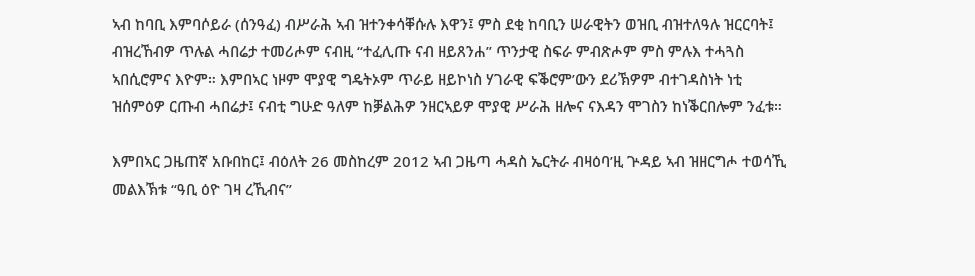ኣብ ከባቢ እምባሶይራ (ሰንዓፈ) ብሥራሕ ኣብ ዝተንቀሳቐሱሉ እዋን፤ ምስ ደቂ ከባቢን ሠራዊትን ወዝቢ ብዝተለዓሉ ዝርርባት፤ ብዝረኸብዎ ጥሉል ሓበሬታ ተመሪሖም ናብዚ “ተፈሊጡ ናብ ዘይጸንሐ” ጥንታዊ ስፍራ ምብጽሖም ምስ ምሉእ ተሓጓስ ኣበሲሮምና እዮም። እምበኣር ነዞም ሞያዊ ግዴትኦም ጥራይ ዘይኮነስ ሃገራዊ ፍቕሮም’ውን ደሪኽዎም ብተገዳስነት ነቲ ዝሰምዕዎ ርጡብ ሓበሬታ፤ ናብቲ ግሁድ ዓለም ከቓልሕዎ ንዘርኣይዎ ሞያዊ ሥራሕ ዘሎና ናእዳን ሞገስን ከነቕርበሎም ንፈቱ።

እምበኣር ጋዜጠኛ አቡበከር፤ ብዕለት 26 መስከረም 2012 ኣብ ጋዜጣ ሓዳስ ኤርትራ ብዛዕባ’ዚ ጕዳይ ኣብ ዝዘርግሖ ተወሳኺ መልእኽቱ “ዓቢ ዕዮ ገዛ ረኺብና”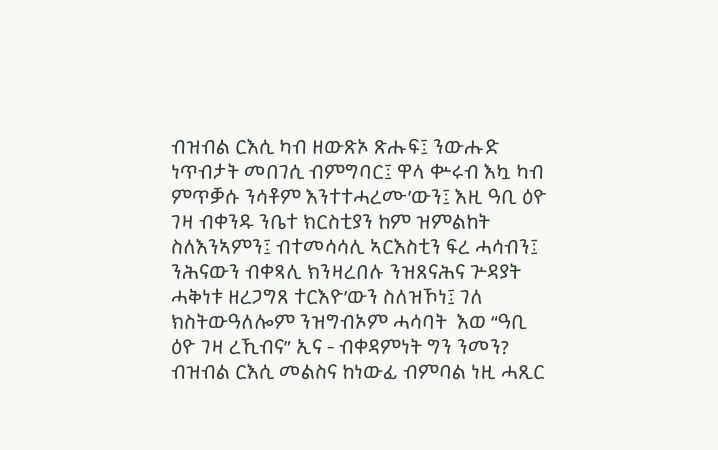ብዝብል ርእሲ ካብ ዘውጽኦ ጽሑፍ፤ ንውሑድ ነጥብታት መበገሲ ብምግባር፤ ዋላ ቍሩብ እኳ ካብ ምጥቓሱ ንሳቶም እንተተሓረሙ’ውን፤ እዚ ዓቢ ዕዮ ገዛ ብቀንዱ ንቤተ ክርስቲያን ከም ዝምልከት ስለእንኣምን፤ ብተመሳሳሊ ኣርእስቲን ፍረ ሓሳብን፤ ንሕናውን ብቀጻሊ ክንዛረበሉ ንዝጸናሕና ጕዳያት ሓቅነቱ ዘረጋግጸ ተርእዮ’ውን ስለዝኾነ፤ ገለ ክስትውዓለሎም ንዝግብኦም ሓሳባት  እወ “ዓቢ ዕዮ ገዛ ረኺብና” ኢና - ብቀዳምነት ግን ንመን? ብዝብል ርእሲ መልስና ከነውፊ ብምባል ነዚ ሓጺር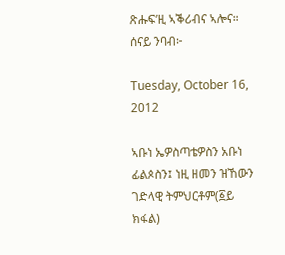ጽሑፍ’ዚ ኣቕሪብና ኣሎና። ሰናይ ንባብ፦

Tuesday, October 16, 2012

ኣቡነ ኤዎስጣቴዎስን አቡነ ፊልጶስን፤ ነዚ ዘመን ዝኸውን ገድላዊ ትምህርቶም(፩ይ ክፋል)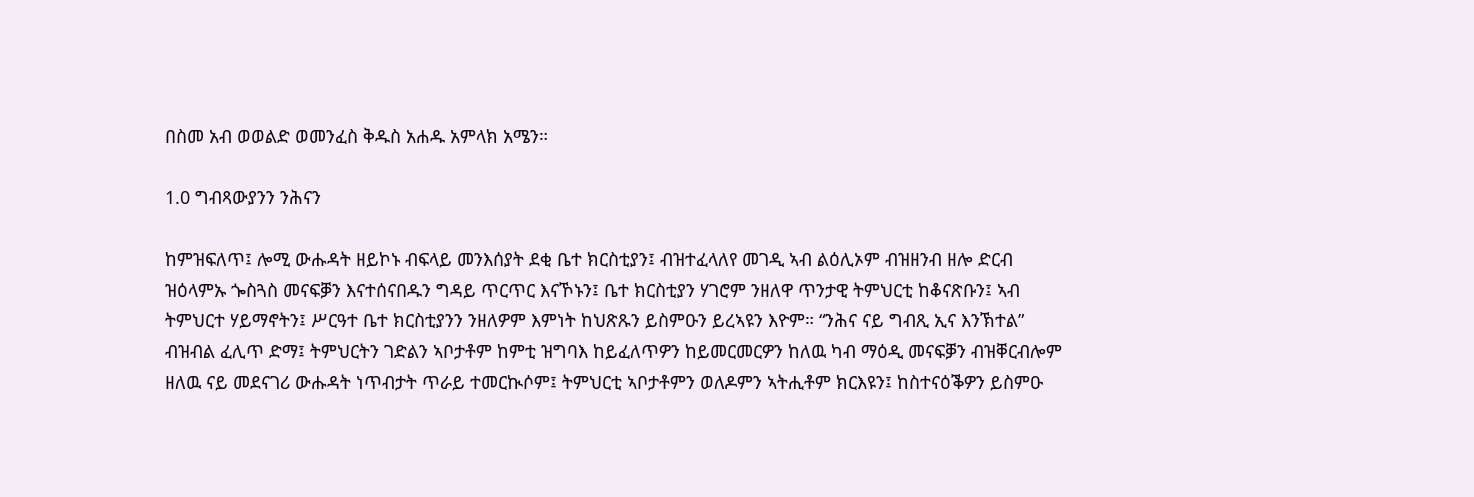በስመ አብ ወወልድ ወመንፈስ ቅዱስ አሐዱ አምላክ አሜን።

1.0 ግብጻውያንን ንሕናን

ከምዝፍለጥ፤ ሎሚ ውሑዳት ዘይኮኑ ብፍላይ መንእሰያት ደቂ ቤተ ክርስቲያን፤ ብዝተፈላለየ መገዲ ኣብ ልዕሊኦም ብዝዘንብ ዘሎ ድርብ ዝዕላምኡ ጐስጓስ መናፍቓን እናተሰናበዱን ግዳይ ጥርጥር እናኾኑን፤ ቤተ ክርስቲያን ሃገሮም ንዘለዋ ጥንታዊ ትምህርቲ ከቆናጽቡን፤ ኣብ ትምህርተ ሃይማኖትን፤ ሥርዓተ ቤተ ክርስቲያንን ንዘለዎም እምነት ከህጽጹን ይስምዑን ይረኣዩን እዮም። “ንሕና ናይ ግብጺ ኢና እንኽተል” ብዝብል ፈሊጥ ድማ፤ ትምህርትን ገድልን ኣቦታቶም ከምቲ ዝግባእ ከይፈለጥዎን ከይመርመርዎን ከለዉ ካብ ማዕዲ መናፍቓን ብዝቐርብሎም ዘለዉ ናይ መደናገሪ ውሑዳት ነጥብታት ጥራይ ተመርኲሶም፤ ትምህርቲ ኣቦታቶምን ወለዶምን ኣትሒቶም ክርእዩን፤ ከስተናዕቕዎን ይስምዑ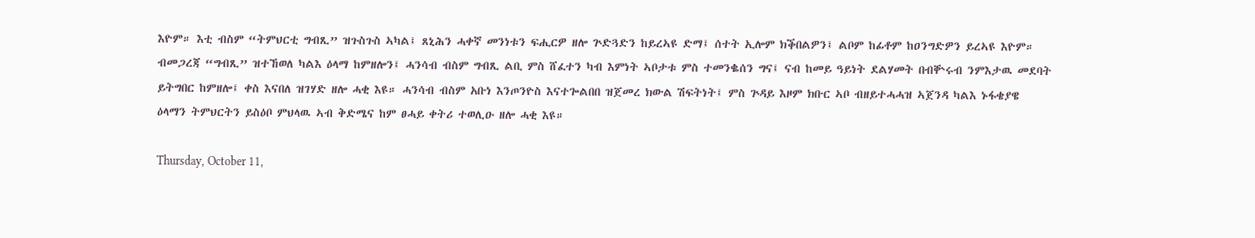እዮም። እቲ ብስም “ትምህርቲ ግብጺ” ዝጉስጉስ ኣካል፤ ጸኒሕን ሓቀኛ መንነቱን ፍሒርዎ ዘሎ ጕድጓድን ከይረኣዩ ድማ፤ ሰተት ኢሎም ክቕበልዎን፤ ልቦም ከፊቶም ከዐንግድዎን ይረኣዩ እዮም። ብመጋረጃ “ግብጺ” ዝተኸወለ ካልእ ዕላማ ከምዘሎን፤ ሓንሳብ ብስም ግብጺ ልቢ ምስ ሸፈተን ካብ እምነት ኣቦታቱ ምስ ተመንቈሰን ግና፤ ናብ ከመይ ዓይነት ደልሃመት በብቝሩብ ንምእታዉ መደባት ይትግበር ከምዘሎ፤ ቀስ እናበለ ዝገሃድ ዘሎ ሓቂ እዩ። ሓንሳብ ብስም አቡነ እንጦንዮስ እናተጐልበበ ዝጀመረ ክውል ሽፍትነት፤ ምስ ጕዳይ እዞም ክቡር ኣቦ ብዘይተሓሓዝ ኣጀንዳ ካልእ ኑፋቄያዌ ዕላማን ትምህርትን ይስዕቦ ምህላዉ ኣብ ቅድሜና ከም ፀሓይ ቀትሪ ተወሊዑ ዘሎ ሓቂ እዩ።

Thursday, October 11,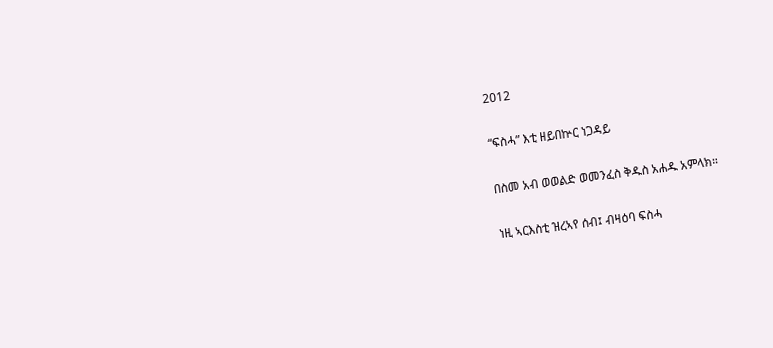2012

“ፍስሓ” እቲ ዘይበኵር ነጋዳይ

በስመ አብ ወወልድ ወመንፈስ ቅዱስ አሐዱ አምላክ።

ነዚ ኣርእስቲ ዝረኣየ ሰብ፤ ብዛዕባ ፍስሓ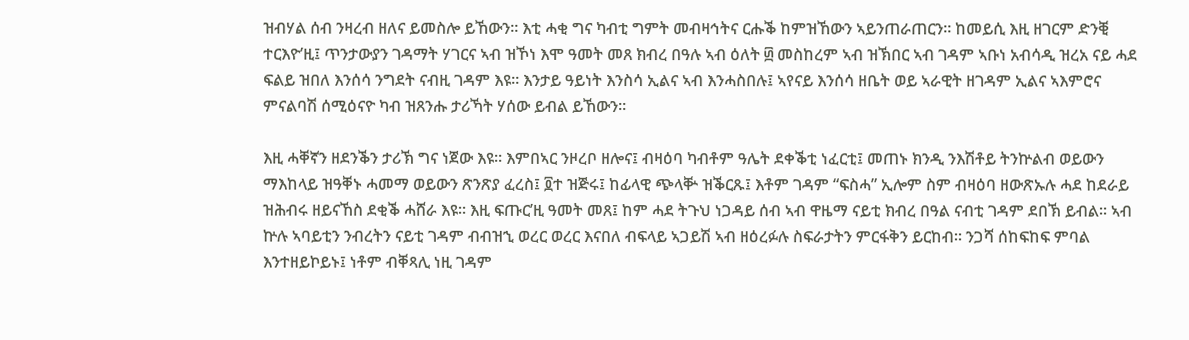ዝብሃል ሰብ ንዛረብ ዘለና ይመስሎ ይኸውን። እቲ ሓቂ ግና ካብቲ ግምት መብዛኅትና ርሑቕ ከምዝኸውን ኣይንጠራጠርን። ከመይሲ እዚ ዘገርም ድንቒ ተርእዮ’ዚ፤ ጥንታውያን ገዳማት ሃገርና ኣብ ዝኾነ እሞ ዓመት መጸ ክብረ በዓሉ ኣብ ዕለት ፴ መስከረም ኣብ ዝኽበር ኣብ ገዳም ኣቡነ አብሳዲ ዝረአ ናይ ሓደ ፍልይ ዝበለ እንሰሳ ንግደት ናብዚ ገዳም እዩ። እንታይ ዓይነት እንስሳ ኢልና ኣብ እንሓስበሉ፤ ኣየናይ እንሰሳ ዘቤት ወይ ኣራዊት ዘገዳም ኢልና ኣእምሮና ምናልባሽ ሰሚዕናዮ ካብ ዝጸንሑ ታሪኻት ሃሰው ይብል ይኸውን።

እዚ ሓቐኛን ዘደንቕን ታሪኽ ግና ነጀው እዩ። እምበኣር ንዞረቦ ዘሎና፤ ብዛዕባ ካብቶም ዓሌት ደቀቕቲ ነፈርቲ፤ መጠኑ ክንዲ ንእሽቶይ ትንኵልብ ወይውን ማእከላይ ዝዓቐኑ ሓመማ ወይውን ጽንጽያ ፈረስ፤ ፬ተ ዝጅሩ፤ ከፊላዊ ጭላቝ ዝቕርጹ፤ እቶም ገዳም “ፍስሓ” ኢሎም ስም ብዛዕባ ዘውጽኡሉ ሓደ ከደራይ ዝሕብሩ ዘይናኸስ ደቂቕ ሓሸራ እዩ። እዚ ፍጡር’ዚ ዓመት መጸ፤ ከም ሓደ ትጉህ ነጋዳይ ሰብ ኣብ ዋዜማ ናይቲ ክብረ በዓል ናብቲ ገዳም ደበኽ ይብል። ኣብ ኵሉ ኣባይቲን ንብረትን ናይቲ ገዳም ብብዝኂ ወረር ወረር እናበለ ብፍላይ ኣጋይሽ ኣብ ዘዕረፉሉ ስፍራታትን ምርፋቅን ይርከብ። ንጋሻ ሰከፍከፍ ምባል እንተዘይኮይኑ፤ ነቶም ብቐጻሊ ነዚ ገዳም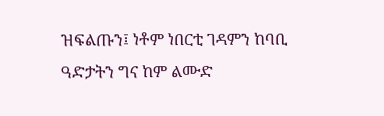ዝፍልጡን፤ ነቶም ነበርቲ ገዳምን ከባቢ ዓድታትን ግና ከም ልሙድ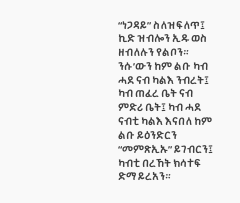“ነጋዳይ” ስለዝፍለጥ፤ ኪድ ዝብሎን ኢዱ ወስ ዘብለሉን የልቦን። ንሱ’ውን ከም ልቡ ካብ ሓደ ናብ ካልእ ንብረት፤ ካብ ጠፈረ ቤት ናብ ምድሪ ቤት፤ ካብ ሓደ ናብቲ ካልእ እናበለ ከም ልቡ ይዕንድርን “መምጽኢኡ” ይገብርን፤ ካብቲ በረኸት ክሳተፍ ድማ ይረአን።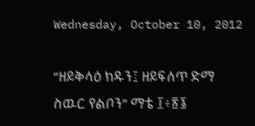Wednesday, October 10, 2012

“ዘይቅላዕ ክዱን፤ ዘይፍለጥ ድማ ስዉር የልቦን” ማቴ ፲፥፳፮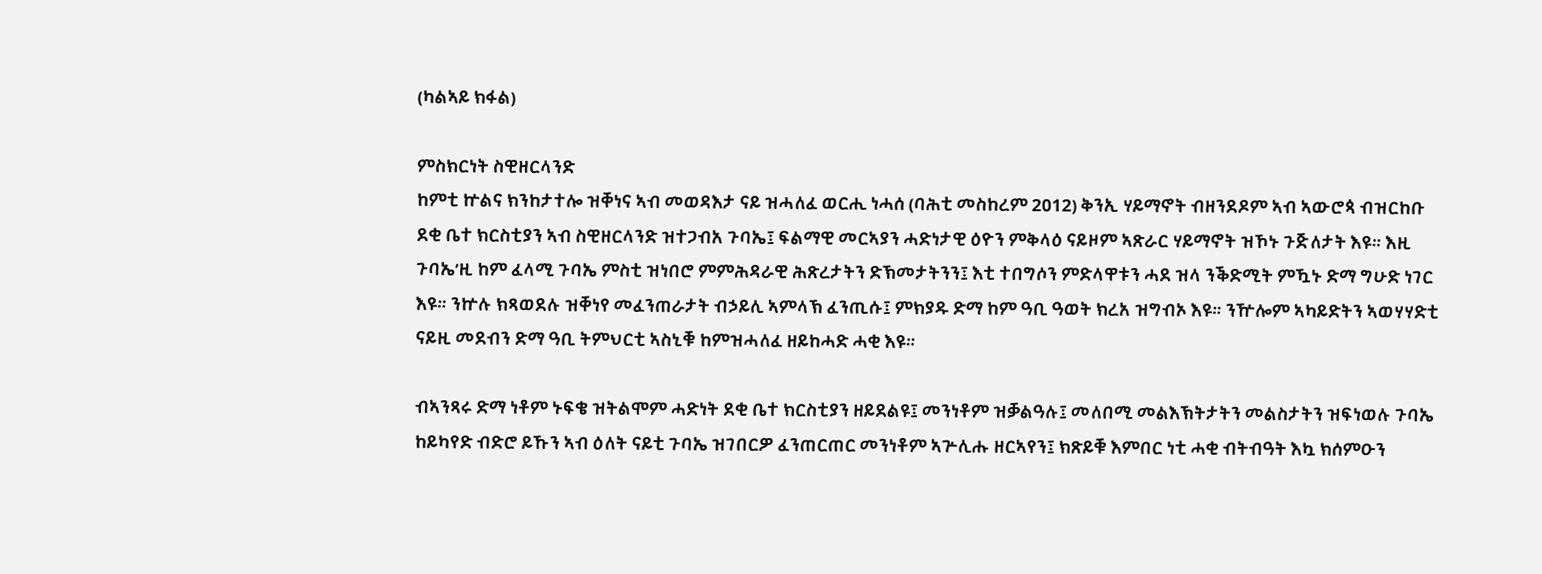(ካልኣይ ክፋል)

ምስክርነት ስዊዘርላንድ
ከምቲ ኵልና ክንከታተሎ ዝቐነና ኣብ መወዳእታ ናይ ዝሓለፈ ወርሒ ነሓሰ (ባሕቲ መስከረም 2012) ቅንኢ ሃይማኖት ብዘንደዶም ኣብ ኣውሮጳ ብዝርከቡ ደቂ ቤተ ክርስቲያን ኣብ ስዊዘርላንድ ዝተጋብአ ጉባኤ፤ ፍልማዊ መርኣያን ሓድነታዊ ዕዮን ምቅላዕ ናይዞም ኣጽራር ሃይማኖት ዝኾኑ ጉጅለታት እዩ። እዚ ጉባኤ’ዚ ከም ፈላሚ ጉባኤ ምስቲ ዝነበሮ ምምሕዳራዊ ሕጽረታትን ድኽመታትንን፤ እቲ ተበግሶን ምድላዋቱን ሓደ ዝላ ንቕድሚት ምዃኑ ድማ ግሁድ ነገር እዩ። ንኵሉ ክጻወደሉ ዝቐነየ መፈንጠራታት ብኃይሊ ኣምላኽ ፈንጢሱ፤ ምክያዱ ድማ ከም ዓቢ ዓወት ክረአ ዝግብኦ እዩ። ንዅሎም ኣካይድትን ኣወሃሃድቲ ናይዚ መደብን ድማ ዓቢ ትምህርቲ ኣስኒቑ ከምዝሓለፈ ዘይከሓድ ሓቂ እዩ።

ብኣንጻሩ ድማ ነቶም ኑፍቄ ዝትልሞም ሓድነት ደቂ ቤተ ክርስቲያን ዘይደልዩ፤ መንነቶም ዝቓልዓሉ፤ መለበሚ መልእኽትታትን መልስታትን ዝፍነወሉ ጉባኤ ከይካየድ ብድሮ ይኹን ኣብ ዕለት ናይቲ ጉባኤ ዝገበርዎ ፈንጠርጠር መንነቶም ኣጕሊሑ ዘርኣየን፤ ክጽይቑ እምበር ነቲ ሓቂ ብትብዓት እኳ ክሰምዑን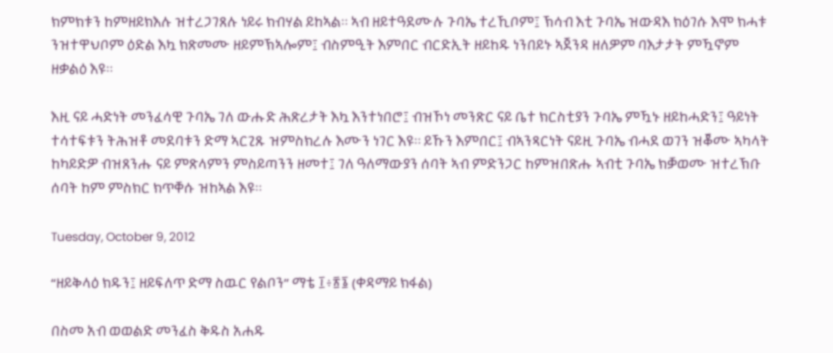ክምክቱን ከምዘይክእሉ ዝተረጋገጸሉ ነይሩ ክብሃል ይከኣል። ኣብ ዘይተዓደሙሉ ጉባኤ ተረኺቦም፤ ኽሳብ እቲ ጉባኤ ዝውዳእ ክዕገሱ እሞ ክሓቱ ንዝተዋህቦም ዕድል እኳ ክጽመሙ ዘይምኽኣሎም፤ ብስምዒት እምበር ብርድኢት ዘይከዱ ነንበይኑ ኣጀንዳ ዘለዎም ባእታታት ምዃኖም ዘቃልዕ እዩ።

እዚ ናይ ሓድነት መንፈሳዊ ጉባኤ ገለ ውሑድ ሕጽረታት እኳ እንተነበሮ፤ ብዝኾነ መንጽር ናይ ቤተ ክርስቲያን ጉባኤ ምዃኑ ዘይከሓድን፤ ዓይነት ተሳተፍቱን ትሕዝቶ መደባቱን ድማ ኣርጊጹ ዝምስክረሉ እሙን ነገር እዩ። ይኹን እምበር፤ ብኣንጻርነት ናይዚ ጉባኤ ብሓደ ወገን ዝቖሙ ኣካላት ከካይድዎ ብዝጸንሑ ናይ ምጽላምን ምስይጣንን ዘመተ፤ ገለ ዓለማውያን ሰባት ኣብ ምድንጋር ከምዝበጽሑ ኣብቲ ጉባኤ ክቓወሙ ዝተረኽቡ ሰባት ከም ምስክር ክጥቐሱ ዝከኣል እዩ።

Tuesday, October 9, 2012

“ዘይቅላዕ ክዱን፤ ዘይፍለጥ ድማ ስዉር የልቦን” ማቴ ፲፥፳፮ (ቀዳማይ ክፋል)

በስመ አብ ወወልድ መንፈስ ቅዱስ አሐዱ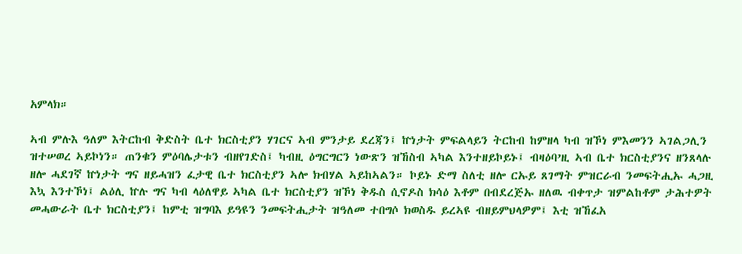አምላክ።

ኣብ ምሉእ ዓለም እትርከብ ቅድስት ቤተ ክርስቲያን ሃገርና ኣብ ምንታይ ደረጃን፤ ኵነታት ምፍልላይን ትርከብ ከምዘላ ካብ ዝኾነ ምእመንን ኣገልጋሊን ዝተሠወረ ኣይኮነን። ጠንቁን ምዕባሌታቱን ብዘየገድስ፤ ካብዚ ዕግርግርን ነውጽን ዝኸስብ ኣካል እንተዘይኮይኑ፤ ብዛዕባ’ዚ ኣብ ቤተ ክርስቲያንና ዘንጸላሉ ዘሎ ሓደገኛ ኵነታት ግና ዘይሓዝን ፈታዊ ቤተ ክርስቲያን ኣሎ ክብሃል ኣይከኣልን። ኮይኑ ድማ ስለቲ ዘሎ ርኡይ ጸገማት ምዝርራብ ንመፍትሒኡ ሓጋዚ እኳ እንተኾነ፤ ልዕሊ ኵሉ ግና ካብ ላዕለዋይ ኣካል ቤተ ክርስቲያን ዝኾነ ቅዱስ ሲኖዶስ ክሳዕ እቶም በብደረጅኡ ዘለዉ ብቀጥታ ዝምልከቶም ታሕተዎት መሓውራት ቤተ ክርስቲያን፤ ከምቲ ዝግባእ ይዓዩን ንመፍትሒታት ዝዓለመ ተበግሶ ክወስዱ ይረኣዩ ብዘይምህላዎም፤ እቲ ዝኸፈአ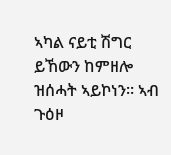ኣካል ናይቲ ሽግር ይኸውን ከምዘሎ ዝሰሓት ኣይኮነን። ኣብ ጉዕዞ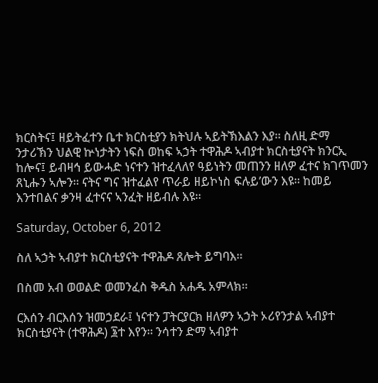ክርስትና፤ ዘይትፈተን ቤተ ክርስቲያን ክትህሉ ኣይትኽእልን እያ። ስለዚ ድማ ንታሪኽን ህልዊ ኵነታትን ነፍስ ወከፍ ኣኃት ተዋሕዶ ኣብያተ ክርስቲያናት ክንርኢ ከሎና፤ ይብዛኅ ይውሓድ ነናተን ዝተፈላለየ ዓይነትን መጠንን ዘለዎ ፈተና ክገጥመን ጸኒሑን ኣሎን። ናትና ግና ዝተፈልየ ጥራይ ዘይኮነስ ፍሉይ’ውን እዩ። ከመይ እንተበልና ቃንዛ ፈተናና ኣንፈት ዘይብሉ እዩ።

Saturday, October 6, 2012

ስለ ኣኃት ኣብያተ ክርስቲያናት ተዋሕዶ ጸሎት ይግባእ።

በስመ አብ ወወልድ ወመንፈስ ቅዱስ አሐዱ አምላክ።

ርእሰን ብርእሰን ዝመኃደራ፤ ነናተን ፓትርያርክ ዘለዎን ኣኃት ኦሪየንታል ኣብያተ ክርስቲያናት (ተዋሕዶ) ፮ተ እየን። ንሳተን ድማ ኣብያተ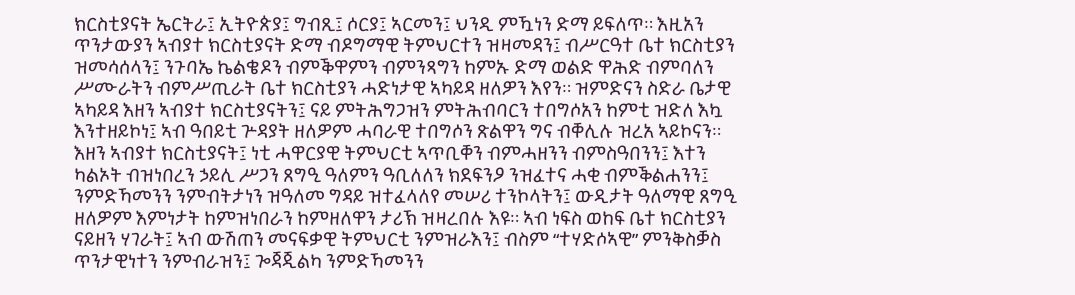ክርስቲያናት ኤርትራ፤ ኢትዮጵያ፤ ግብጺ፤ ሶርያ፤ ኣርመን፤ ህንዲ ምዃነን ድማ ይፍለጥ። እዚአን ጥንታውያን ኣብያተ ክርስቲያናት ድማ ብዶግማዊ ትምህርተን ዝዛመዳን፤ ብሥርዓተ ቤተ ክርስቲያን ዝመሳሰላን፤ ንጉባኤ ኬልቄዶን ብምቕዋምን ብምንጻግን ከምኡ ድማ ወልድ ዋሕድ ብምባለን ሥሙራትን ብምሥጢራት ቤተ ክርስቲያን ሓድነታዊ ኣካይዳ ዘለዎን እየን። ዝምድናን ስድራ ቤታዊ ኣካይዳ እዘን ኣብያተ ክርስቲያናትን፤ ናይ ምትሕግጋዝን ምትሕብባርን ተበግሶአን ከምቲ ዝድለ እኳ እንተዘይኮነ፤ ኣብ ዓበይቲ ጕዳያት ዘለዎም ሓባራዊ ተበግሶን ጽልዋን ግና ብቐሊሉ ዝረአ ኣይኮናን። እዘን ኣብያተ ክርስቲያናት፤ ነቲ ሓዋርያዊ ትምህርቲ ኣጥቢቐን ብምሓዘንን ብምስዓበንን፤ እተን ካልኦት ብዝነበረን ኃይሊ ሥጋን ጸግዒ ዓለምን ዓቢለለን ክደፍንዖ ንዝፈተና ሓቂ ብምቕልሐንን፤ ንምድኻመንን ንምብትታነን ዝዓለመ ግዳይ ዝተፈላለየ መሠሪ ተንኮላትን፤ ውዲታት ዓለማዊ ጸግዒ ዘለዎም እምነታት ከምዝነበራን ከምዘለዋን ታሪኽ ዝዛረበሉ እዩ። ኣብ ነፍስ ወከፍ ቤተ ክርስቲያን ናይዘን ሃገራት፤ ኣብ ውሽጠን መናፍቃዊ ትምህርቲ ንምዝራእን፤ ብስም “ተሃድሶኣዊ” ምንቅስቓስ ጥንታዊነተን ንምብራዝን፤ ጐጃጂልካ ንምድኻመንን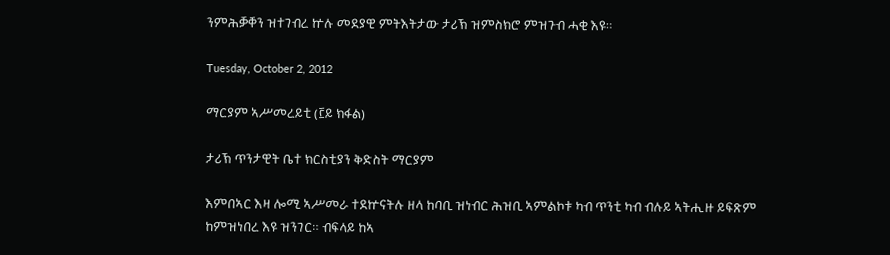ንምሕቓቐን ዝተገብረ ኵሉ መደያዊ ምትእትታው ታሪኽ ዝምስክሮ ምዝጉብ ሓቂ እዩ።

Tuesday, October 2, 2012

ማርያም ኣሥመረይቲ (፫ይ ክፋል)

ታሪኽ ጥንታዊት ቤተ ክርስቲያን ቅድስት ማርያም

እምበኣር እዛ ሎሚ ኣሥመራ ተደኵናትሉ ዘላ ከባቢ ዝነብር ሕዝቢ ኣምልኮቱ ካብ ጥንቲ ካብ ብሉይ ኣትሒዙ ይፍጽም ከምዝነበረ እዩ ዝንገር። ብፍላይ ከኣ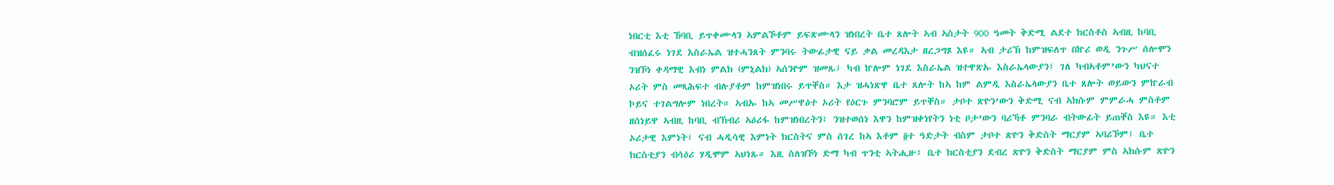ነበርቲ እቲ ኸባቢ ይጥቀሙላን ኣምልኾቶም ይፍጽሙላን ዝነበረት ቤተ ጸሎት ኣብ ኣስታት 900 ዓመት ቅድሚ ልደተ ክርስቶስ ኣብዚ ከባቢ ብዝሰፈሩ ነገደ እስራኤል ዝተሓንጸት ምንባሩ ትውፊታዊ ናይ ቃል መረዳእታ ዘረጋግጾ እዩ። ኣብ ታሪኽ ከምዝፍለጥ በኵሪ ወዲ ንጉሥ ሰሎሞን ንዝኾነ ቀዳማዊ እብነ ምልክ (ምኒልክ) ኣሰንዮም ዝመጹ፤ ካብ ኵሎም ነገደ እስራኤል ዝተዋጽኡ እስራኤላውያን፤ ገለ ካብኣቶም’ውን ካህናተ ኦሪት ምስ መጻሕፍተ ብሉያቶም ከምዝነበሩ ይጥቐስ። እታ ዝሓነጽዋ ቤተ ጸሎት ከኣ ከም ልምዲ እስራኤላውያን ቤተ ጸሎት ወይውን ምኵራብ ኮይና ተገልግሎም ነበረት። ኣብኡ ከኣ መሥዋዕተ ኦሪት የዕርጉ ምንባሮም ይጥቐስ። ታቦተ ጽዮን’ውን ቅድሚ ናብ ኣክሱም ምምራሓ ምስቶም ዘሰነይዋ ኣብዚ ከባቢ ብኽብሪ ኣዕሪፋ ከምዝነበረትን፤ ንዝተወሰነ እዋን ከምዝቀነየትን ነቲ ቦታ’ውን ባሪኻቶ ምንባራ ብትውፊት ይጠቐስ እዩ። እቲ ኦሪታዊ እምነት፤ ናብ ሓዲሳዊ እምነት ክርስትና ምስ ሰገረ ከኣ እቶም ፬ተ ዓድታት ብስም ታቦተ ጽዮን ቅድስት ማርያም ኣባሪኾም፤ ቤተ ክርስቲያን ብሳዕሪ ሃዲሞም ኣህነጹ። እዚ ስለዝኾነ ድማ ካብ ጥንቲ ኣትሒዙ፤ ቤተ ክርስቲያን ደብረ ጽዮን ቅድስት ማርያም ምስ ኣክሱም ጽዮን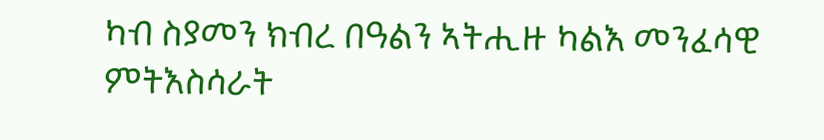ካብ ስያመን ክብረ በዓልን ኣትሒዙ ካልእ መንፈሳዊ ምትእስሳራት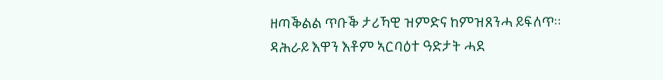ዘጣቕልል ጥቡቕ ታሪኻዊ ዝምድና ከምዝጸንሓ ይፍለጥ። ዳሕራይ እዋን እቶም ኣርባዕተ ዓድታት ሓደ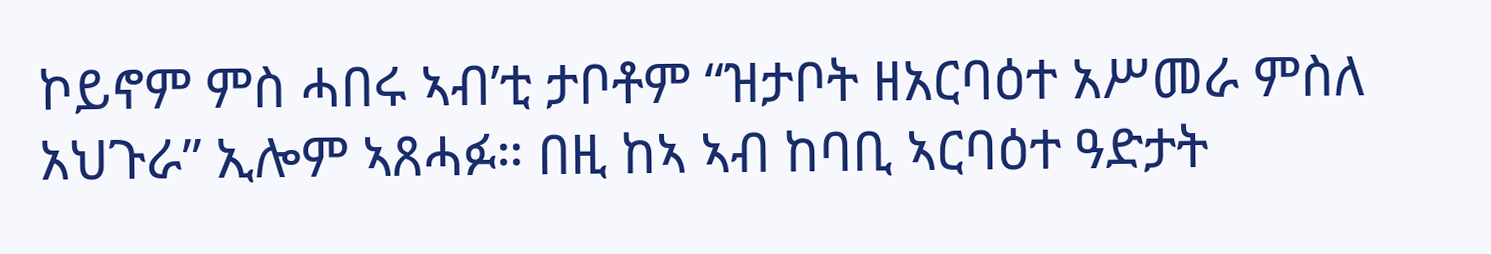ኮይኖም ምስ ሓበሩ ኣብ’ቲ ታቦቶም “ዝታቦት ዘአርባዕተ አሥመራ ምስለ አህጉራ” ኢሎም ኣጸሓፉ። በዚ ከኣ ኣብ ከባቢ ኣርባዕተ ዓድታት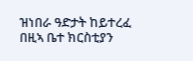ዝነበራ ዓድታት ከይተረፈ በዚኣ ቤተ ክርስቲያን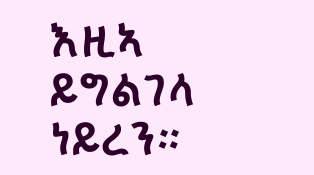እዚኣ ይግልገላ ነይረን።